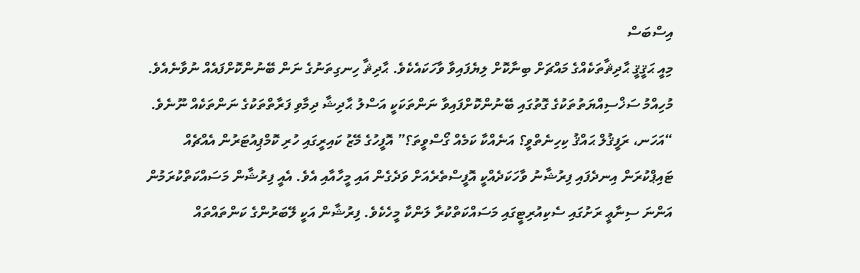އިސްބަސް
މިއީ ޙަޤީޤީ ޙާދިޘާތަކެއްގެ މައްޗަށް ބިނާކޮށް ލިޔެފައިވާ ވާހަކައެކެވެ. ޙާދިޘާ ހިނގިތަނުގެ ނަން ބޭނުންކޮށްފައެއް ނުވާނެއެވެ. މުހިއްމު ސަޚްސިއްޔަތުތަކުގެ ގޮތުގައި ބޭނުންކޮށްފައިވާ ނަންތަކަކީ އަސްލު ޙާދިޝާ ދިމާވި ފަރާތްތަކުގެ ނަންތަކެއް ނޫނެވެ.
“އަހަނ، ރަފީޤުލް ޙައްޤު ކިހިނެތްވީ؟ އަނެއްކާ ކަމެއް ގޯސްވީތަ؟” އޮފީހުގެ މޭޒު ކައިރީގައި ހުރި ކޮމްޕިއުޓަރުން އެއްޗެއް ޓައިޕްކުރަން އިނދެފައި ފިރުޝާނު ވާހަކަދެއްކީ އޮފީސްތެރެއަށް ވަދެގެން އައި މީހާއާއި އެވެ. އެއީ ފިރުޝާން މަސައްކަތްކުރަމުން އަންނަ ސިނާޢީ ރަށުގައި ސެކިއުރިޓީގައި މަސައްކަތްކުރާ ލަންކާ މީހެކެވެ. ފިރުޝާން އަކީ ލޭބަރުންގެ ކަންތައްތައް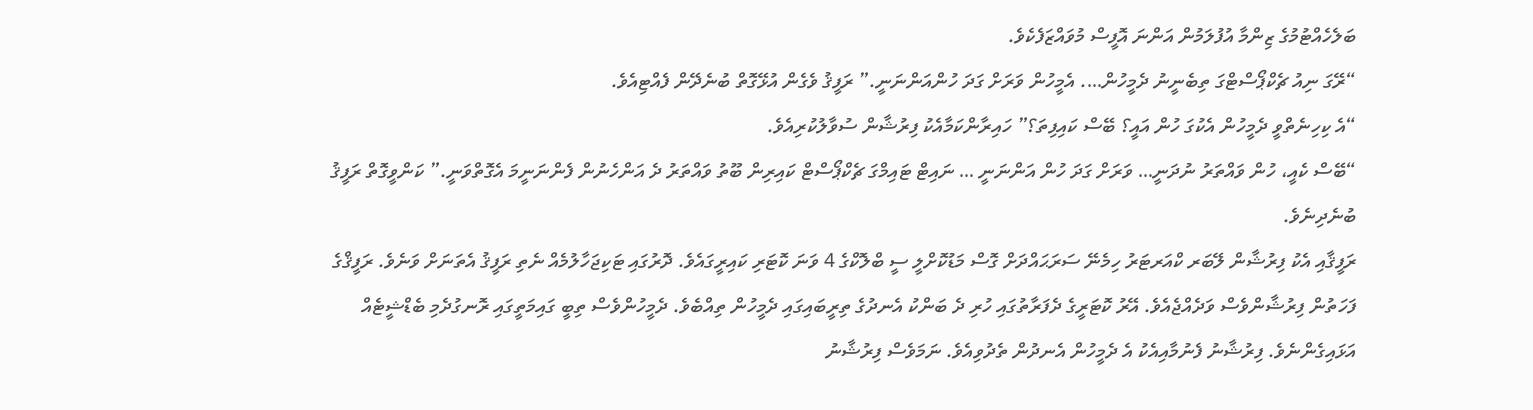ބަލެހެއްޓުމުގެ ޒިންމާ އުފުލަމުން އަންނަ އޮފީސް މުވައްޒަފެކެވެ.
“ރޭގަ ނިއު ޗެކްޕޯސްޓްގަ ތިބެނީނު ދެމީހުން…. އެމީހުން ވަރަށް ގަދަ ހުންއަންނަނީ.” ރަފީޤު ވެގެން އުޅޭގޮތް ބުނެދޭން ފެއްޓިއެވެ.
“އެ ކިހިނެތްވީ ދެމީހުން އެކުގަ ހުން އައީ؟ ބޭސް ކައިފިތަ؟” ހައިރާންކަމާއެކު ފިރުޝާން ސުވާލުކުރިއެވެ.
“ބޭސް ކެއީ، ހުން ވައްތަރު ނުދަނީ… ވަރަށް ގަދަ ހުން އަންނަނީ … ނައިޓް ޓައިމްގަ ޗެކްޕޯސްޓް ކައިރިން ބޫތު ވައްތަރު ދެ އަންހެނުން ފެންނަނީމަ އެގޮތްވަނީ.” ކަންވީގޮތް ރަފީޤު ބުނެދިނެވެ.
ރަފީޤާއި އެކު ފިރުޝާން ލޭބަރ ކްއަރޓަރު ހިމެނޭ ސަރަޙައްދަށް ގޮސް މަޑުކޮށްލީ ސީ ބްލޮކްގެ 4 ވަނަ ކޮޓަރި ކައިރީގައެވެ. ދޮރުގައި ޓަކިޖަހާލުމެއް ނެތި ރަފީޤު އެތަނަށް ވަނެވެ. ރަފީޤްގެ ފަހަތުން ފިރުޝާންވެސް ވަދެއްޖެއެވެ. އޭރު ކޮޓަރީގެ ދެފަރާތުގައި ހުރި ދެ ބަންކު އެނދުގެ ތިރީބައިގައި ދެމީހުން ތިއްބެވެ. ދެމީހުންވެސް ތިބީ ގައިމަތީގައި ރޮނގުދެމި ބެޑްޝީޓެއް އަޅައިގެންނެވެ. ފިރުޝާނު ފެނުމާއިއެކު އެ ދެމީހުން އެނދުން ތެދުވިއެވެ. ނަމަވެސް ފިރުޝާނު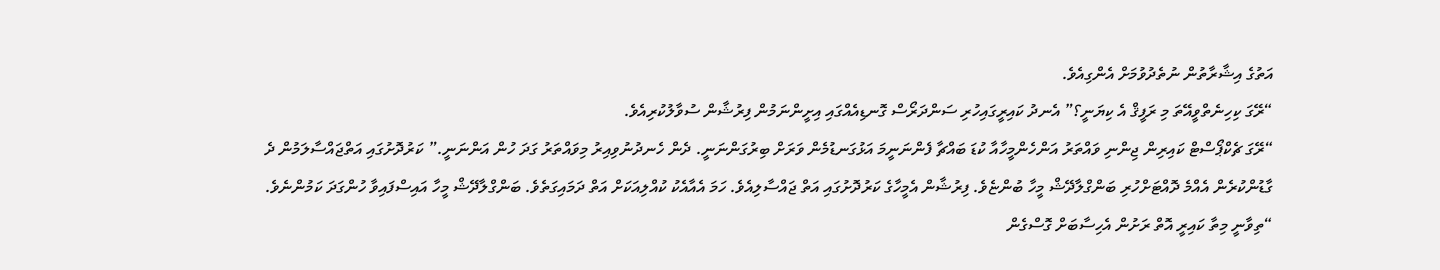އަތުގެ އިޝާރާތުން ނުތެދުވުމަށް އެންގިއެވެ.
“ރޭގަ ކިހިނެތްވީއޭތަ މި ރަފީޤް އެ ކިޔަނީ؟” އެނދު ކައިރީގައިހުރި ސަންދަރޯސް ގޮނޑިއެއްގައި އިށީންނަމުން ފިރުޝާން ސުވާލުކުރިއެވެ.
“ރޭގަ ޗެކްޕޯސްޓް ކައިރިން ޖިންނި ވައްތަރު އަންހެންމީހާއާ ކުޑަ ބައްޗާ ފެންނަނީމަ އަޅުގަނޑުމެން ވަރަށް ބިރުގަންނަނީ. ދެން ހެނދުނުވިއިރު މިވައްތަރު ގަދަ ހުން އަންނަނީ.” ކަރުދޮށުގައި އަތްޖައްސާލަމުން ދެ ގާޑުންކުރެން އެއްމެ ދޮއްޓަށްހުރި ބަންގްލާދޭޝް މީހާ ބުންޏެވެ. ފިރުޝާން އެމީހާގެ ކަރުދޮށުގައި އަތް ޖައްސާލިއެވެ. ހަމަ އެއާއެކު ކުއްލިއަކަށް އަތް ދަމައިގަތެވެ. ބަންގްލާދޭޝް މީހާ އައިސްފައިވާ ހުންގަދަ ކަމުންނެވެ.
“ތިވާނީ މިތާ ކައިރީ އޮތް ރަށުން އެހިސާބަށް ގޮސްގެން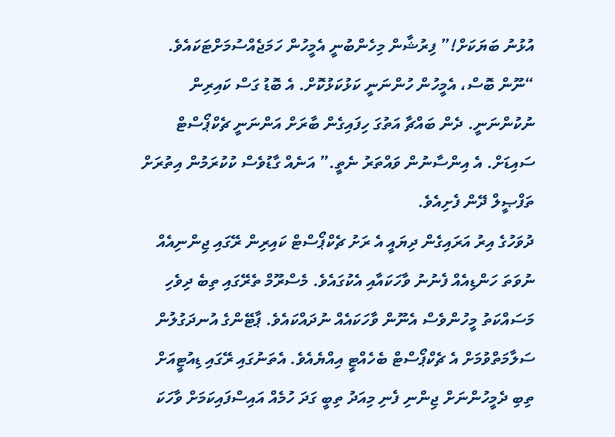އުޅުނު ބަޔަކަށް!” ފިރުޝާން މިހެންބުނީ އެމީހުން ހަމަޖެއްސުމަށްޓަކައެވެ.
“ނޫން ބޮސް، އެމީހުން ހުންނަނީ ކަޅުކަޅުކޮށް. އެ ބޮޑު ގަސް ކައިރިން ނުކުންނަނީ. ދެން ބައްޗާ އަތުގަ ހިފައިގެން ބާރަށް އަންނަނީ ޗެކްޕޯސްޓް ސައިޑަށް. އެ އިންސާނުން ވައްތަރު ނެތީ.” އަނެއް ގާޑުވެސް ކުކުރަމުން އިތުރަށް ތަފްޞީލް ދޭން ފެށިއެވެ.
ދުވަހުގެ އިރު އަރައިގެން ދިޔައީ އެ ރަށު ޗެކްޕޯސްޓް ކައިރިން ރޭގައި ޖިންނިއެއް ނުވަތަ ހަންޑިއެއް ފެނުނު ވާހަކައާއި އެކުގައެވެ. މެސްރޫމް ތެރޭގައި ތިބެ ދިވެހި މަސައްކަތު މީހުންވެސް އެނޫން ވާހަކައެއް ނުދައްކައެވެ. ޕާޓޭންގެ އުނދަގުލުން ސަލާމަތްވުމަށް އެ ޗެކްޕޯސްޓް ބެހެއްޓީ އިއްޔެއެވެ. އެތަނުގައި ރޭގައި ޑިއުޓީއަށް ތިބި ދެމީހުންނަށް ޖިންނި ފެނި މިއަދު ތިބީ ގަދަ ހުމެއް އައިސްފައިކަމަށް ވާހަކަ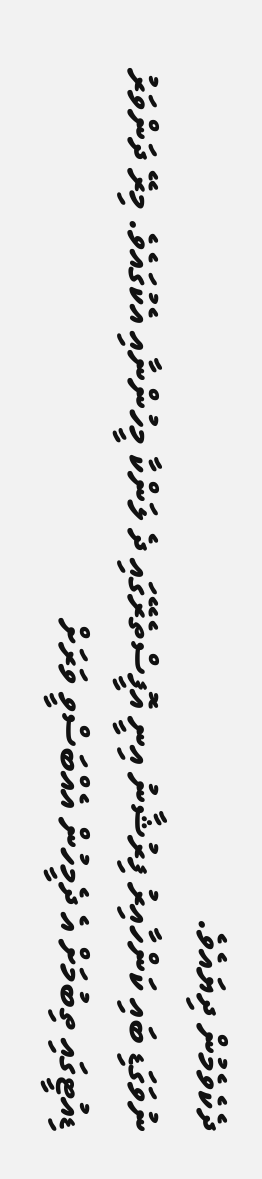ދެކެވެމުން ދިޔައެވެ.
ނުވަގަޑި ބައި ކަންހާއިރު ފިރުޝާނު އިނީ އޮފީސްތެރޭގައި ދެ ލަންކާ މީހުންނާއި އެކުގައެވެ. މިރޭ ދަންވަރު ޑިއުޓީގައި ތިބުމަށް އެ ދެމީހުން އެއްބަސްވީ ވަރަށް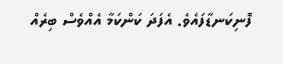ފޮނިކަނޑާފައެވެ. އެފަދަ ކަންކަމާ އެއްވެސް ބިރެއް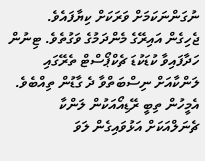ނުގަންނަކަމަށް ވަރަކަށް ކިޔާފައެވެ.
ޖެހިގެން އައިރޭގެ މެންދަމުގެ ވަގުތެވެ. ޓިނުން ހަދާފައިވާ ކުޑަކުޑަ ޗެކްޕޯސްޓް ތެރޭގައި ލަންކާއަށް ނިސްބަތްވާ ދެ ގާޑުން ތިއްބެވެ. އެމީހުން ތިބީ ރޭޑިއޯއަކުން ލަންކާ ޗެނަލްއަކަށް އަޅުވައިގެން ލަވަ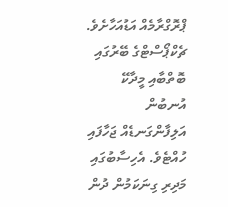ޕްރޮގްރާމެއް އަޑުއަހާށެވެ. ޗެކްޕޯސްޓްގެ ބޭރުގައި ބޮތްބާއި މީދާކޭ އުނބުން އަލިފާންގަނޑެއް ޖަހާފައި ހުއްޓެވެ. އެހިސާބުގައި މަދިރި ގިނަކަމުން ދުން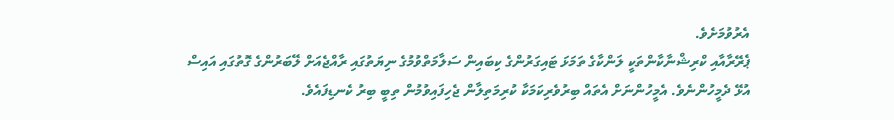އެރުވުމަށެވެ.
ޕެރޭރާއާއި ކްރިޝްނާކާންތަކީ ލަންކާގެ ތަމަޅަ ޓައިގަރުންގެ ކިބައިން ސަލާމަތްވުމުގެ ނިޔަތުގައި ރާއްޖެއަށް ލޭބަރުންގެ ގޮތުގައި އައިސް އުޅޭ ދެމީހުންނެވެ. އެމީހުންނަށް އެތައް ބިރުވެރިކަމަކާ ކުރިމަތިލާން ޖެހިފައިވުމުން ތިބީ ބިރު ކެނޑިފައެވެ.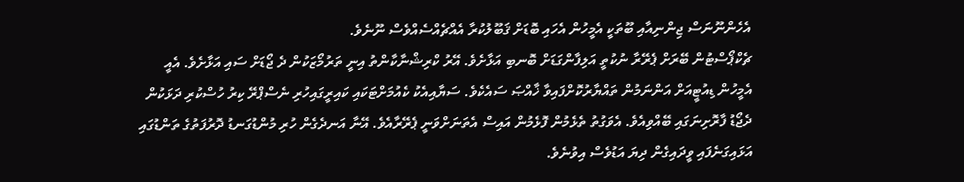އެހެންނޫނަސް ޖިންނިއާއި ބޫތަކީ އެމީހުން އެހައި ބޮޑަށް ޤަބޫލުކުރާ އެއްޗެއްސެއްވެސް ނޫނެވެ.
ޗެކްޕޯސްޓުން ބޭރަށް ޕެރޭރާ ނުކުތީ އަލިފާންގަޑަށް ބޮނބި އަޅާށެވެ. އޭރު ކްރިޝްނާކާންތު އިނީ ތަރުމޯޒަކުން ދެ ޖޯޑަށް ސައި އަޅާށެވެ. އެއީ އެމީހުން ޑިއުޓީއަށް އަންނަމުން ތައްޔާރުކޮށްފައިވާ ޚާއްޞަ ސައެކެވެ. ސަޔާއިއެކު ކެއުމަށްޓަކައި ކައިރީގައިހުރި ނެސްޕްރޭ ކިރު ހުސްކުރި ދަޅަކުން ދެޖޯޑު ފާރޮށިނަގައި ބޭއްވިއެވެ. އެވަގުތު ތެޅެމުން ފޮޅެމުން އައިސް އެތަނަށްވަނީ ޕެރޭރާއެވެ. އޭނާ އަނދެގެން ހުރި މުންޑުގަނޑު ދޮރުފަތުގެ ތަންޑުގައި އަޅައިގަނެފައި ވީދައިގެން ދިޔަ އަޑުވެސް އިވުނެވެ.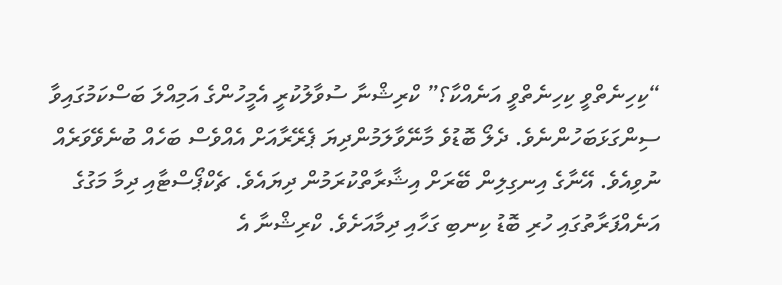“ކިހިނެތްވީ ކިހިނެތްވީ އަނެއްކާ؟” ކްރިޝްނާ ސުވާލުކުރީ އެމީހުންގެ އަމިއްލަ ބަސްކަމުގައިވާ ސިންގަޅަބަހުންނެވެ. ދެލޯ ބޮޑުވެ މާނޭވާލަމުންދިޔަ ޕެރޭރާއަށް އެއްވެސް ބަހެއް ބުނެވޭވަރެއް ނުވިއެވެ. އޭނާގެ އިނގިލިން ބޭރަށް އިޝާރާތްކުރަމުން ދިޔައެވެ. ޗެކްޕޯސްޓާއި ދިމާ މަގުގެ އަނެއްފަރާތުގައި ހުރި ބޮޑު ކިނބި ގަހާއި ދިމާއަށެވެ. ކްރިޝްނާ އެ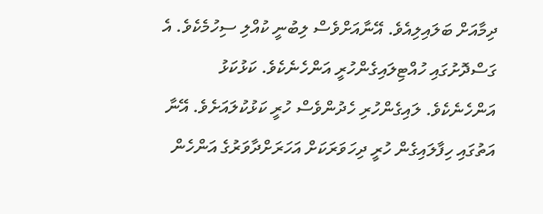ދިމާއަށް ބަލައިލިއެވެ. އޭނާއަށްވެސް ލިބުނީ ކުއްލި ސިހުމެކެވެ. އެ ގަސްދޮށުގައި ހުއްޓިލައިގެންހުރީ އަންހެނެކެވެ. ކަޅުކަޅު އަންހެނެކެވެ. ލައިގެންހުރި ހެދުންވެސް ހުރީ ކަޅުކުލައަށެވެ. އޭނާ އަތުގައި ހިފާލައިގެން ހުރީ ދިހަވަރަކަށް އަހަރަށްދާވަރުގެ އަންހެން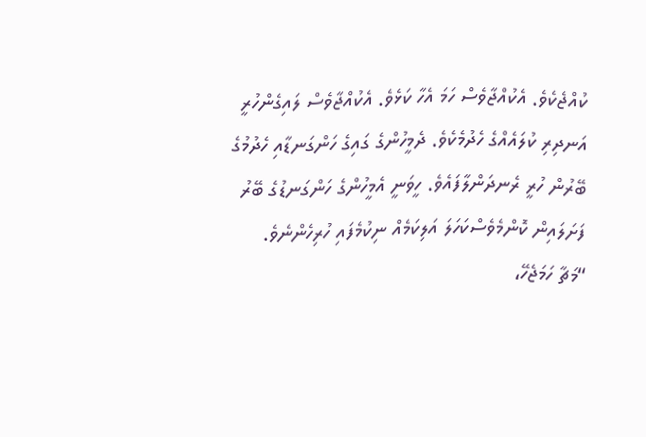ކުއްޖެކެވެ. އެކުއްޖާވެސް ހަމަ އެހާ ކަޅެވެ. އެކުއްޖާވެސް ލައިގެންހުރީ އަނދިރި ކުލައެއްގެ ހެދުމެކެވެ. ދެމީހުންގެ ގައިގެ ހަންގަނޑާއި ހެދުމުގެ ބޭރުން ހުރީ ރެނދަންލާފައެވެ. ހީވަނީ އެމީހުންގެ ހަންގަނޑުގެ ބޭރު ފަށަލައިން ކޮންމެވެސްކަހަލަ އަލިކަމެއް ނިކުމެފައި ހުރިހެންނެވެ.
“މަޗާ ހަމަޖެހޭ،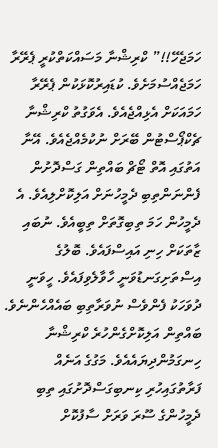ހަމަޖެހޭ!!” ކްރިޝްނާ މަސައްކަތްކުރީ ޕެރޭރާ ހަމަޖެއްސުމަށެވެ. ކުޑައިރުކޮޅަކުން ޕެރޭރާ ހަމައަކަށް އެޅިއްޖެއެވެ. އެވަގުތު ކްރިޝްނާ ޗެކްޕޯސްޓުން ބޭރަށް ނުކުމެއްޖެއެވެ. އޭނާ އަތުގައި އޮތް ޓޯޗް ބައްތިން ގަސްދޮށުން ފެންނަންތިބި ދެމީހުނަށް އަލިކޮށްލިއެވެ. އެ ދެމީހުން ހަމަ ތިބިގޮތަށް ތިބީއެވެ. ނުބައި ޒާތަކަށް ހިނި އައިސްފައެވެ. ބޮލުގެ އިސްތަށިގަނޑުވަނީ ހާވާލެވިފައެވެ. ހީވަނީ ދުވަހަކު ފެންވެސް ނުވަރާތިބި ބައެއްހެންނެވެ.
ބައްތިން އަލިކޮށްގެންހުރެ ކްރިޝްނާ ހިނގަމުންދިޔައެއެވެ. މަގުގެ އަނެއް ފަރާތުގައިހުރި ކިނބިގަސްދޮށުގައި ތިބި ދެމީހުންގެ ސޫރަ ވަރަށް ސާފުކޮށް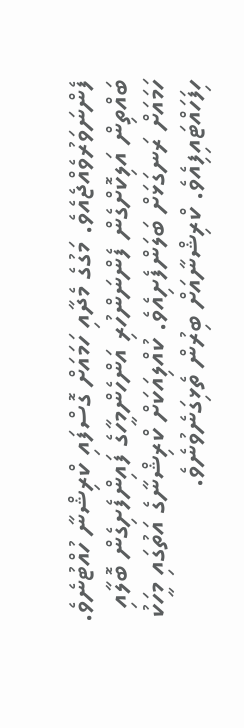ފެންނަވަރުވެއްޖެއެވެ. މަގުގެ މެދާއި ހަމައަށް ގޮސްފައި ކްރިޝްނާ ހުއްޓުނެވެ. ބައްތިން އަލިކޮށްގެން ފެންނަންހުރި އަންހެންމީހާގެ ފައިންފެށިގެން ބޮލާއި ހަމައަށް ރަނގަޅަށް ބަލަންފެށިއެވެ. ކުއްލިއަކަށް ކްރިޝްނާގެ އަތުގައި މީހަކު ހިފަހައްޓައިފިއެވެ. ކްރިޝްނާއަށް ބިރުން ތެޅިގަނެވުނެވެ.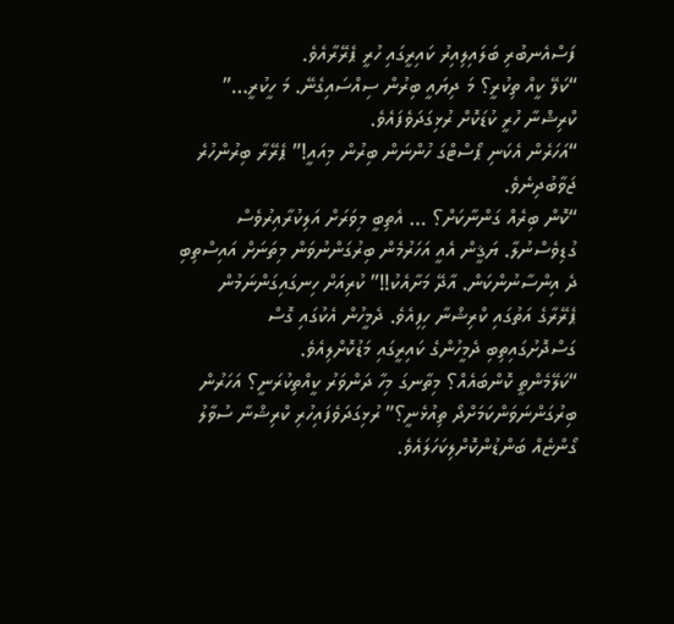ފަސްއެނބުރި ބަލައިލިއިރު ކައިރީގައި ހުރީ ޕެރޭރާއެވެ.
“ކަލޭ ކީއް ތިކުރީ؟ މަ ދިޔައީ ބިރުން ސިއްސައިގެނޭ. މަ ހީކުރީ…” ކްރިޝްނާ ހުރީ ކުޑަކޮށް ރުޅިގަދަވެފައެވެ.
“އަހަރެން އެކަނި ޕޯސްޓްގަ ހުންނަން ބިރުން މިއައީ!” ޕެރޭރާ ބިރުންހުރެ ޖަވާބުދިނެވެ.
“ކޮން ބިރެއް ގަންނާކަށް؟ … އެތިބީ މިވަރަށް އަލިކުރާއިރުވެސް ގުޑިވެސްނުލާ. ޔަޤީން އެއީ އަހަރުމެން ބިރުގަންނުވަން މިތަނަށް އައިސްތިބި ދެ އިންސާނުންކަން. އާދޭ މަށާއެކު!!” ކުރިއަށް ހިނގައިގަންނަމުން ޕެރޭރާގެ އަތުގައި ކްރިޝްނާ ހިފިއެވެ. ދެމީހުން އެކުގައި ގޮސް ގަސްދޮށުގައިތިބި ދެމީހުންގެ ކައިރީގައި މަޑުކޮށްލިއެވެ.
“ކަލޭމެންތީ ކޮންބައެއް؟ މިތާނގަ މިހާ ދަންވަރު ކީއްތިކުރަނީ؟ އަހަރުން ބިރުގަންނަވަންކަމަށްދޯ ތިއުޅެނީ؟” ރުޅިގަދަވެފައިހުރި ކްރިޝްނާ ސުވާލު ގޯންޏެއް ބަންޑުންކޮށްލިކަހަލައެވެ.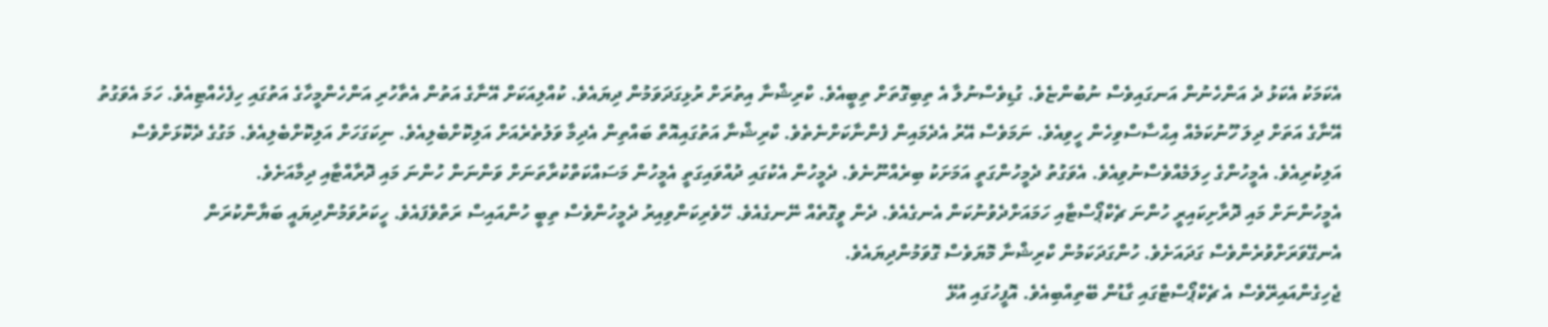އެކަމަކު އެކަޅު ދެ އަންހެނުން އަނގައިވެސް ނުބުންޏެވެ. ގުޑިވެސްނުލާ އެ ތިބިގޮތަށް ތިބީއެވެ. ކްރިޝްނާ އިތުރަށް ރުޅިގަދަވަމުން ދިޔައެވެ. ކުއްލިއަކަށް އޭނާގެ އަތުން އެތާހުރި އަންހެންމީހާގެ އަތުގައި ހިފެހެއްޓިއެވެ. ހަމަ އެވަގުތު އޭނާގެ އަތަށް ދިލަ ހޫނުކަމެއް އިޙްސާސްވިހެން ހީވިއެވެ. ނަމަވެސް އޭރު އެދެމައިން ފެންނާކަށްނެތެވެ. ކްރިޝްނާ އަތުގައިއޮތް ބައްތިން އެދިމާ ވަލުތެރެއަށް އަލިކޮށްބެލިއެވެ. ނިކަގަހަށް އަލިކޮށްބެލިއެވެ. މަގުގެ ދެކޮޅަށްވެސް އަލިކުރިއެވެ. އެމީހުންގެ ހިލަމެއްވެސްނުވިއެވެ. އެވަގުތު ދެމީހުންގަތީ އަމަށަކު ބިރެއްނޫނެވެ. ދެމީހުން އެކުގައި ދުއްވައިގަތީ އެމީހުން މަސައްކަތްކުރާތަނަށް ވަންނަން ހުންނަ މައި ދޮރާއްޓާއި ދިމާއަށެވެ.
އެމީހުންނަށް މައި ދޮރާށިކައިރީ ހުންނަ ޗެކްޕޯސްޓާއި ހަމައަށްދެވުނުކަން އެނގެއެވެ. ދެން ވީގޮތެއް ނޭނގެއެވެ. ހޭވެރިކަންވިއިރު ދެމީހުންވެސް ތިބީ ހުންއައިސް ރަތްވެފައެވެ. ހީކަރުވަމުންދިޔައީ ބަޔާންކުރަން އެނގޭވަރަށްވުރެންވެސް ގަދައަށެވެ. ހުންގަދަކަމުން ކްރިޝްނާ މޮޔަވެސް ގޮވަމުންދިޔައެވެ.
ޖެހިގެންއައިރޭވެސް އެ ޗެކްޕޯސްޓްގައި ގާޑުން ބޭތިއްބިއެވެ. އޮފީހުގައި އުޅޭ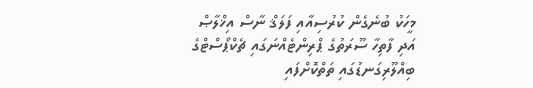މީހަކު ބުނެގެން ކުރުސިއާއި ފަލަޤް ނާސް އިޚްލާޞް އަދި ފާތިހާ ސޫރަތުގެ ޕްރިންޓެއްނަގައި ޗެކްޕޯސްޓްގެ ބިއްލޫރިގަނޑުގައި ތަތްކޮށްފައި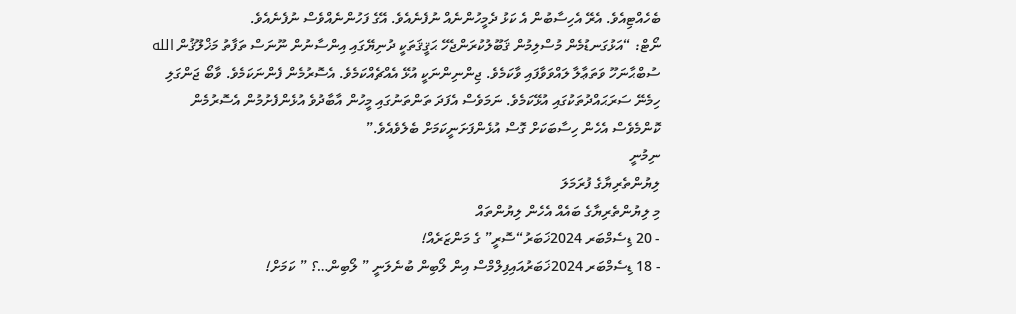ބެހެއްޓިއެވެ. އެރޭ އެހިސާބުން އެ ކަޅު ދެމީހުންނެއް ނުފެނެއެވެ. އޭގެ ފަހުންނެއްވެސް ނުފެނެއެވެ.
ނޯޓް: “އަޅުގަނޑުމެން މުސްލިމުން ޤަބޫލުކުރަންޖެހޭ ޙަޤީޤަތަކީ ދުނިޔޭގައި އިންސާނުން ނޫނަސް ތަފާތު މަޚްލޫޤުން الله ސުބްޙާނަހޫ ވަތަޢާލާ ލައްވަވާފައި ވާކަމެވެ. ޖިންނިންނަކީ އުޅޭ އެއްޗެއްކަމެވެ. އެސޮރުމެން ފެންނަކަމެވެ. ވާބޯ ޖަންގަލި ހިމެނޭ ސަރަޙައްދުތަކުގައި އުޅޭކަމެވެ. ނަމަވެސް އެފަދަ ތަންތަނުގައި މީހުން އާބާދުވެ އުޅެންފެށުމުން އެސޮރުމެން ކޮންމެވެސް އެހެން ހިސާބަކަށް ގޮސް އުޅެންފަށަނީކަމަށް ބެލެވެއެވެ.”
ނިމުނީ
ލިޔުންތެރިޔާގެ ފުރަމަލަ
މި ލިޔުންތެރިޔާގެ ބައެއް އެހެން ލިޔުންތައް
- 20 ޑިސެމްބަރ 2024ޚަބަރު“ސޮރީ” ގެ މަންޒަރެއް!
- 18 ޑިސެމްބަރ 2024ޚަބަރުއައިފިލްމްސް އިން ލޯބިން ބުނެލަނީ ” ލޯބިން…؟ ” ކަމަށް!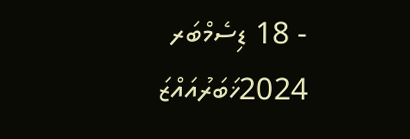- 18 ޑިސެމްބަރ 2024ޚަބަރުއައްޒަ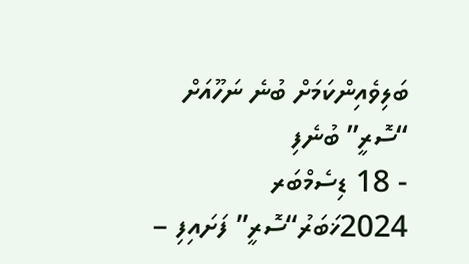ބަލިވެއިންކަމަށް ބުނެ ނަހޫއަށް “ސޮރީ” ބުނެފި
- 18 ޑިސެމްބަރ 2024ޚަބަރު“ސޮރީ” ފަށައިފި –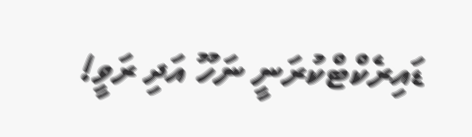ޑައިރެކްޓްކުރަނީ ނަހޫ އަދި ރަވީ!